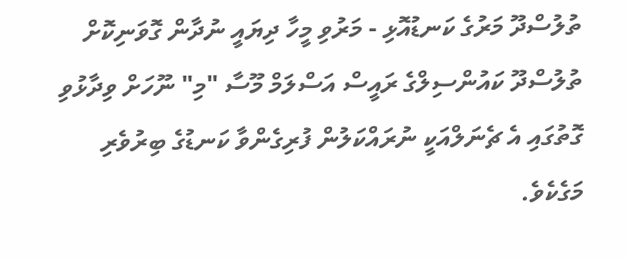ތުލުސްދޫ މަރުގެ ކަނޑުއޮޅި - މަރުވި މީހާ ދިޔައީ ނުދާން ގޮވަނިކޮށް
ތުލުސްދޫ ކައުންސިލްގެ ރައީސް އަސްލަމް މޫސާ "މި" ނޫހަށް ވިދާޅުވި ގޮތުގައި އެ ޗެނަލްއަކީ ނުރައްކަލުން ފުރިގެންވާ ކަނޑުގެ ބިރުވެރި މަގެކެވެ.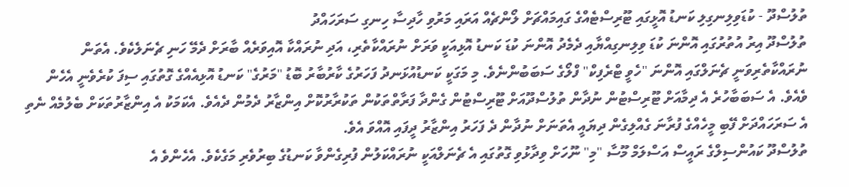ތުލުސްދޫ - ކުޑަވިލިނގިލި ކަނޑު އޮޅީގައި ޓޫރިސްޓެއްގެ ގައިމައްޗަށް ލޯންޗެއް އަރައި މަރުވި ހާދިސާ ހިނގި ސަރަހައްދު
ތުލުސްދޫ އިރު އުތުރުގައި އޮންނަ ކުޑަ ވިލިނގިއްޔާއި ދެމެދު އޮންނަ ކުޑަ ކަނޑު އޮޅިއަކީ ވަރަށް ނުރައްކާތެރި، އަދި ނުރައްކާ އޮއިވަރެއް ބާރަށް ދެމޭ ހަނި ޗެނަލެކެވެ. އެތަން ނުރައްކާތެރިވަނީ ޗެނަލްގައި އޮންނަ "ހެވީ ޓްރެފިކް" ފްލޯގެ ސަބަބުންނެވެ. މި މަގަކީ ކަނޑުއުޅަނދު ފަހަރުގެ ކާރުބާރު ބޮޑު "މަރުގެ" ކަނޑު އޮޅިއެއްގެ ގޮތުގައި ސިފަ ކުރެވެނީ އެހެން ވެއެވެ. އެ ސަބަބާހުރެ އެ ދިމާއަށް ޓޫރިސްޓުން ނުދާން ތުލުސްދޫއަށް ޓޫރިސްޓުން ގެންދާ ފަރާތްތަކުން ތަކުރާރުކޮށް އިންޒާރު ދެމުން ދެއެވެ. އެކަމަކު އެ އިންޒާރުތަކަށް ބެލުމެއް ނެތި އެ ސަރަހައްދަށް ފޭބި މީހެއްގެ ފުރާނަ ގެއްލިގެން ދިޔައީ އެތަނަށް ނުދާން ދެ ފަހަރު އިންޒާރު ދީފައި އޮއްވަ އެވެ.
ތުލުސްދޫ ކައުންސިލްގެ ރައީސް އަސްލަމް މޫސާ "މި" ނޫހަށް ވިދާޅުވި ގޮތުގައި އެ ޗެނަލްއަކީ ނުރައްކަލުން ފުރިގެންވާ ކަނޑުގެ ބިރުވެރި މަގެކެވެ. އެހެންވެ އެ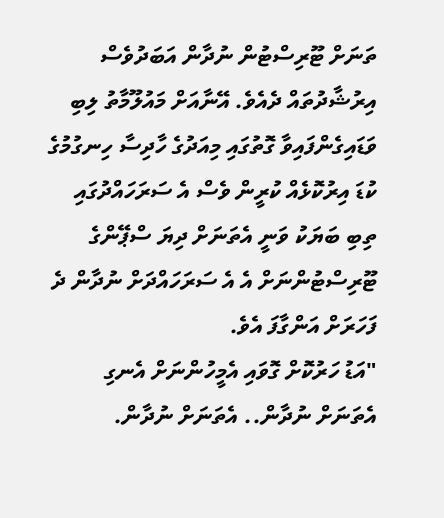ތަނަށް ޓޫރިސްޓުން ނުދާން އަބަދުވެސް އިރުޝާދުތައް ދެއެވެ. އޭނާއަށް މައުލޫމާތު ލިބި ވަޑައިގެންފައިވާ ގޮތުގައި މިއަދުގެ ހާދިސާ ހިނގުމުގެ ކުޑަ އިރުކޮޅެއް ކުރީން ވެސް އެ ސަރަހައްދުގައި ތިބި ބަޔަކު ވަނީ އެތަނަށް ދިޔަ ސްޕޭންގެ ޓޫރިސްޓުންނަށް އެ އެ ސަރަހައްދަށް ނުދާން ދެ ފަހަރަށް އަންގާފަ އެވެ.
"އަޑު ހަރުކޮށް ގޮވައި އެމީހުންނަށް އެނގި އެތަނަށް ނުދާން.. އެތަނަށް ނުދާން.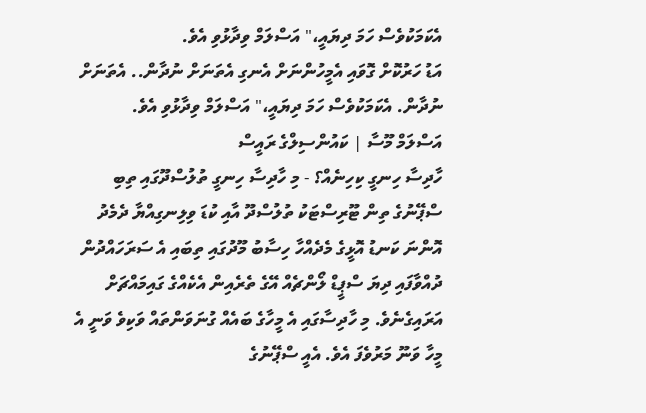އެކަމަކުވެސް ހަމަ ދިޔައީ،" އަސްލަމް ވިދާޅުވި އެވެ.
އަޑު ހަރުކޮށް ގޮވައި އެމީހުންނަށް އެނގި އެތަނަށް ނުދާން.. އެތަނަށް ނުދާން. އެކަމަކުވެސް ހަމަ ދިޔައީ،" އަސްލަމް ވިދާޅުވި އެވެ.
އަސްލަމް މޫސާ | ކައުންސިލްގެ ރައީސް
ހާދިސާ ހިނގީ ކިހިނެއް؟ - މި ހާދިސާ ހިނގީ ތުލުސްދޫގައި ތިބި ސްޕޭނުގެ ތިން ޓޫރިސްޓަކު ތުލުސްދޫ އާއި ކުޑަ ވިލިނގިއްޔާ ދެމެދު އޮންނަ ކަނޑު އޮޅީގެ މެދެއްހާ ހިސާބު މޫދުގައި ތިބައި އެ ސަރަހައްދުން ދުއްވާފައި ދިޔަ ސްޕީޑް ލޯންޗެއް އޭގެ ތެރެއިން އެކެއްގެ ގައިމައްޗަށް އަރައިގެނެވެ. މި ހާދިސާގައި އެ މީހާގެ ބައެއް ގުނަވަންތައް ވަކިވެ ވަނީ އެ މީހާ ވަނޫ މަރުވެފަ އެވެ. އެއީ ސްޕޭނުގެ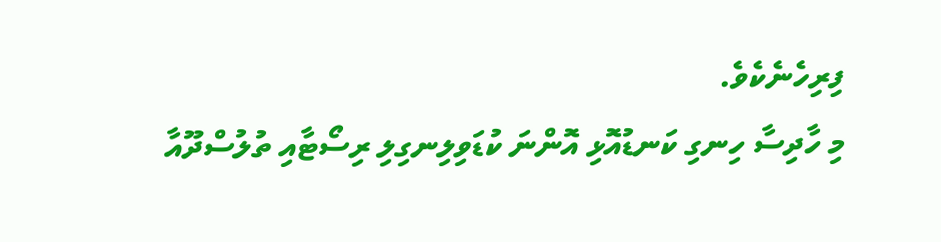ފިރިހެނެކެވެ.
މި ހާދިސާ ހިނގި ކަނޑުއޮޅި އޮންނަ ކުޑަވިލިނގިލި ރިސޯޓާއި ތުލުސްދޫއާ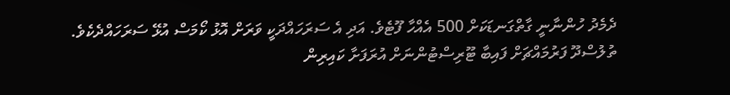ދެމެދު ހުންނާނީ ގާތްގަނޑަކަށް 500 އެއްހާ ފޫޓެވެ. އަދި އެ ސަރަހައްދަކީ ވަރަށް އޮޅު ކޯމަސް އުޅޭ ސަރަހައްދެކެވެ. ތުލުސްދޫ ފަރުމައްޗަށް ފައިބާ ޓޫރިސްޓުންނަށް އުރަފަށާ ކައިރިން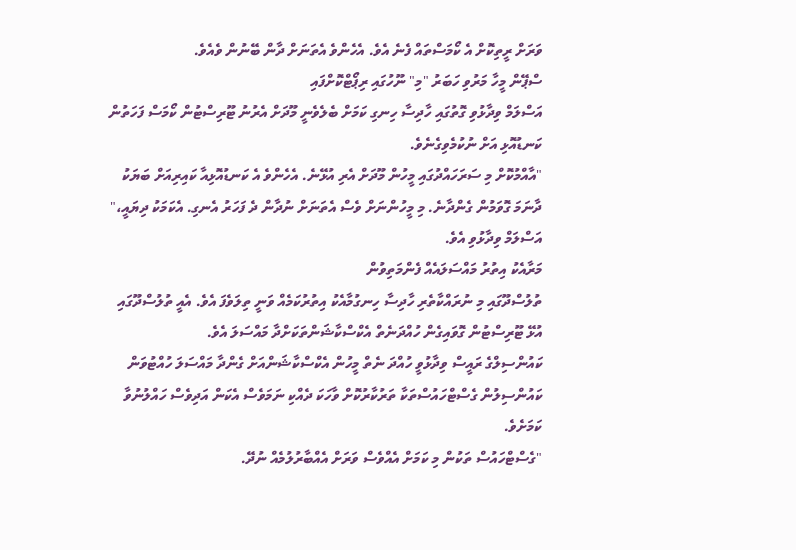ވަރަށް ރީތިކޮށް އެ ކޯމަސްތައް ފެނެ އެވެ. އެހެންވެ އެތަނަށް ދާން ބޭނުން ވެއެވެ.
ސްޕޭން މީހާ މަރުވި ހަބަރު "މި" ނޫހުގައި ރިޕޯޓްކޮށްފައި
އަސްލަމް ވިދާޅުވި ގޮތުގައި ހާދިސާ ހިނގި ކަމަށް ބެލެވެނީ މޫދަށް އެރުނު ޓޫރިސްޓުން ކޯމަސް ފަހަތުން ކަނޑުއޮޅި އަށް ނުކުމެވިގެނެވެ.
"އާއްމުކޮށް މި ސަރަހައްދުގައި މީހުން މޫދަށް އެރި އުޅޭނެ. އެހެންވެ އެ ކަނޑުއޮޅިއާ ކައިރިއަށް ބަޔަކު ދާނަމަ ގޮވަމުން ގެންދާނެ. މި މީހުންނަށް ވެސް އެތަނަށް ނުދާން ދެ ފަހަރު އެނގި. އެކަމަކު ދިޔައީ،" އަސްލަމް ވިދާޅުވި އެވެ.
މަރާއެކު އިތުރު މައްސަލައެއް ފެންމަތިވުން
ތުލުސްދޫގައި މި ނުރައްކާތެރި ހާދިސާ ހިނގުމާއެކު އިތުރުކަމެއް ވަނީ ތިލަވެފަ އެވެ. އެއީ ތުލުސްދޫގައި އުޅޭ ޓޫރިސްޓުން ގޮވައިގެން ހުއްދަނެތް އެކްސްކާޝަންތަކަށްދާ މައްސަލަ އެވެ.
ކައުންސިލްގެ ރައީސް ވިދާޅުވީ ހުއްދަ ނެތް މީހުން އެކްސްކާޝަންއަށް ގެންދާ މައްސަލަ ހުއްޓުވަން ކައުންސިލުން ގެސްޓްހައުސްތަކާ ތަރުކާރުކޮށް ވާހަކަ ދެއްކި ނަމަވެސް އެކަން އަދިވެސް ހައްލުނުވާ ކަމަށެވެ.
"ގެސްޓްހައުސް ތަކުން މި ކަމަށް އެއްވެސް ވަރަށް އެއްބާރުލުމެއް ނުދޭ.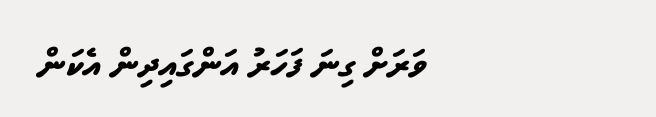ވަރަށް ގިނަ ފަހަރު އަންގައިދިން އެކަން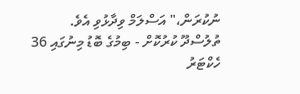ނުކުރަން،" އަސްލަމް ވިދާޅުވި އެވެ.
ތުލުސްދޫ ކުރުކޮށް - ބިމުގެ ބޮޑު މިނުގައި 36 ހެކްޓަރު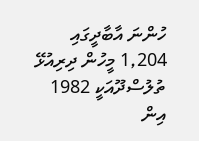ހުންނަ އާބާދީގައި 1,204 މީހުން ދިރިއުޅޭ ތުލުސްދޫއަކީ 1982 އިން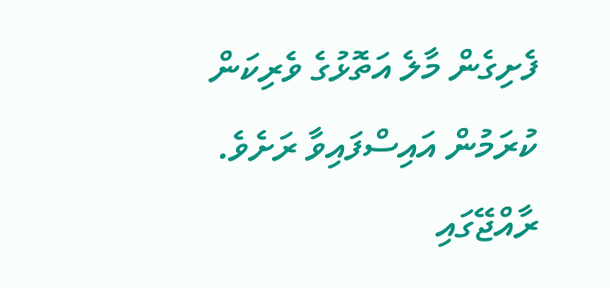ފެށިގެން މާލެ އަތޮޅުގެ ވެރިކަން ކުރަމުން އައިސްފައިވާ ރަށެވެ. ރާއްޖޭގައި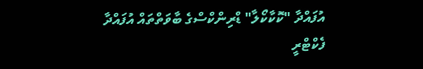އުފައްދާ "ކޮކާކޯލާ" ޑްރިންކްސްގެ ބާވަތްތައް އުފައްދާ ފެކްޓްރީ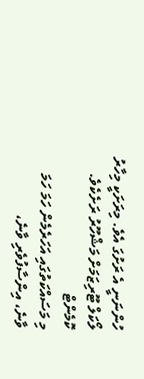ހުންނަނީ އެ ރަށުގަ އެވެ. މިރަށަކީ މިހާރު ލޯކަލް ޓޫރިޒަމަށް މަޝްހޫރު ރަށެކެވެ.
ކޮމެންޓް
މި މަސައްކަތުގައި އަހަރެމެން ހަމަ ހަމަ ވާނެ، އިންސާފުވެރި ވާނެ،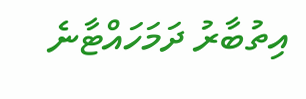އިތުބާރު ދަމަހައްޓާނެ